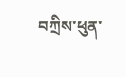བཀྲིས་ཕུན་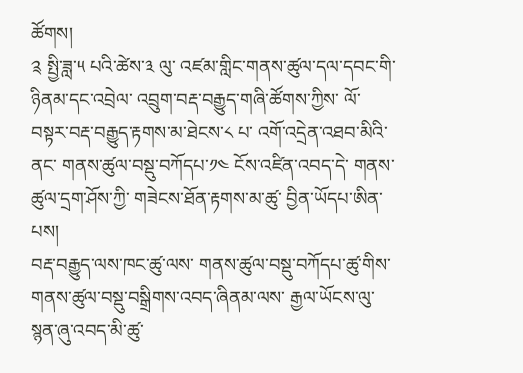ཚོགས།
༉ སྤྱི་ཟླ་༥ པའི་ཚེས་༣ ལུ་ འཛམ་གླིང་གནས་ཚུལ་དལ་དབང་གི་ཉིནམ་དང་འབྲེལ་ འབྲུག་བརྡ་བརྒྱུད་གཞི་ཚོགས་ཀྱིས་ ལོ་བསྟར་བརྡ་བརྒྱུད་རྟགས་མ་ཐེངས་༨ པ་ འགོ་འདྲེན་འཐབ་མིའི་ནང་ གནས་ཚུལ་བསྡུ་བཀོདཔ་༡༤ ངོས་འཛིན་འབད་དེ་ གནས་ཚུལ་དྲག་ཤོས་ཀྱི་ གཟེངས་ཐོན་རྟགས་མ་ཚུ་ བྱིན་ཡོདཔ་ཨིན་པས།
བརྡ་བརྒྱུད་ལས་ཁང་ཚུ་ལས་ གནས་ཚུལ་བསྡུ་བཀོདཔ་ཚུ་གིས་ གནས་ཚུལ་བསྡུ་བསྒྲིགས་འབད་ཞིནམ་ལས་ རྒྱལ་ཡོངས་ལུ་ སྙན་ཞུ་འབད་མི་ཚུ་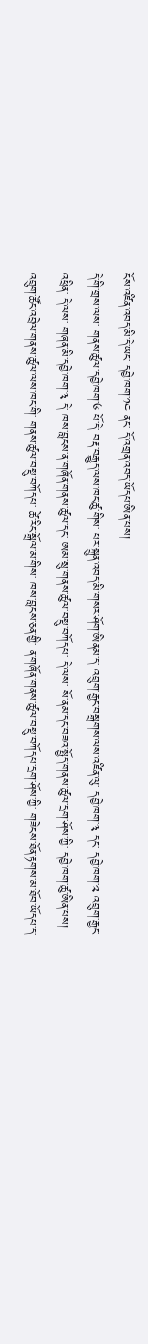ངོས་འཛིན་འབད་མི་དེ་ཡང་ དབྱེ་ཁག་༡༤ ནང་ དོ་འགྲན་འབད་ཡོདཔ་ཨིན་པས།
དེ་གི་གྲས་ལས་ གནས་ཚུལ་དབྱེ་ཁག་༦ པོ་དེ་ བརྡ་བརྒྱུད་ལས་ཁང་ཚུ་གིས་ པར་སྐྲུན་འབད་མི་གསར་ཤོག་ཨིནམ་ད་ འབྲུག་རྒྱང་བསྒྲགས་ལས་འཛིན་ལུ་ དབྱེ་ཁག་༣ དང་ དབྱེ་ཁག་༢ འབྲུག་རྒྱང་འཕྲིན་ དེ་ལས་ གཞན་མི་དབྱེ་ཁག་༣ དེ་ ཁས་བླངས་ན་གཞོན་གནས་ཚུལ་དང་ ཨམ་སྲུ་གནས་ཚུལ་བསྡུ་བཀོདཔ་ དེ་ལས་ སོ་ནམ་དང་བཟའ་སྤྱོད་གནས་ཚུལ་དྲག་ཤོས་ཀྱི་ དབྱེ་ཁག་ཚུ་ཨིན་པས།
འབྲུག་ཚོང་འབྲེལ་གནས་ཚུལ་ལས་ཁང་གི་ གནས་ཚུལ་བསྡུ་བཀོདཔ་ ཚེ་རིང་སྒྲོལ་མ་གིས་ ཁས་བླངས་ཅན་གྱི་ ན་གཞོན་གནས་ཚུལ་བསྡུ་བཀོདཔ་དྲག་ཤོས་ཀྱི་ གཟེངས་ཐོན་རྟགས་མ་ཐོབ་ཡོདཔ་ད་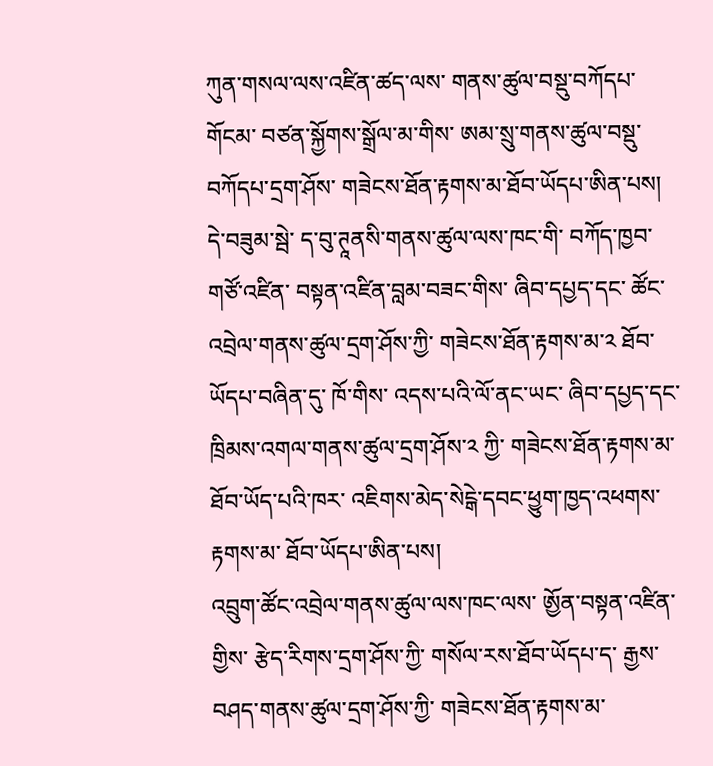ཀུན་གསལ་ལས་འཛིན་ཚད་ལས་ གནས་ཚུལ་བསྡུ་བཀོདཔ་གོངམ་ བཙན་སྐྱོགས་སྒྲོལ་མ་གིས་ ཨམ་སྲུ་གནས་ཚུལ་བསྡུ་བཀོདཔ་དྲག་ཤོས་ གཟེངས་ཐོན་རྟགས་མ་ཐོབ་ཡོདཔ་ཨིན་པས།
དེ་བཟུམ་སྦེ་ ད་བུ་ཊཱནསི་གནས་ཚུལ་ལས་ཁང་གི་ བཀོད་ཁྱབ་གཙོ་འཛིན་ བསྟན་འཛིན་བླམ་བཟང་གིས་ ཞིབ་དཔྱད་དང་ ཚོང་འབྲེལ་གནས་ཚུལ་དྲག་ཤོས་ཀྱི་ གཟེངས་ཐོན་རྟགས་མ་༢ ཐོབ་ཡོདཔ་བཞིན་དུ་ ཁོ་གིས་ འདས་པའི་ལོ་ནང་ཡང་ ཞིབ་དཔྱད་དང་ ཁྲིམས་འགལ་གནས་ཚུལ་དྲག་ཤོས་༢ ཀྱི་ གཟེངས་ཐོན་རྟགས་མ་ཐོབ་ཡོད་པའི་ཁར་ འཇིགས་མེད་སེངྒེ་དབང་ཕྱུག་ཁྱད་འཕགས་རྟགས་མ་ ཐོབ་ཡོདཔ་ཨིན་པས།
འབྲུག་ཚོང་འབྲེལ་གནས་ཚུལ་ལས་ཁང་ལས་ ཨྱོན་བསྟན་འཛིན་གྱིས་ རྩེད་རིགས་དྲག་ཤོས་ཀྱི་ གསོལ་རས་ཐོབ་ཡོདཔ་ད་ རྒྱས་བཤད་གནས་ཚུལ་དྲག་ཤོས་ཀྱི་ གཟེངས་ཐོན་རྟགས་མ་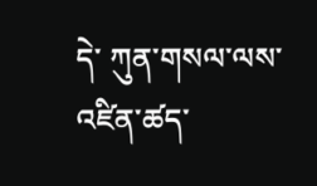དེ་ ཀུན་གསལ་ལས་འཛིན་ཚད་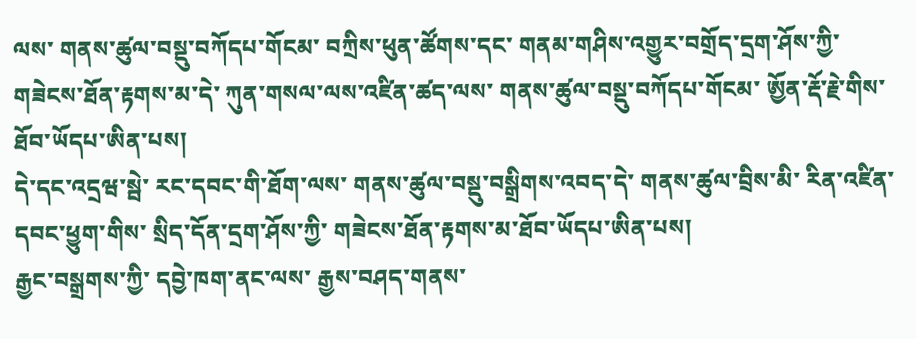ལས་ གནས་ཚུལ་བསྡུ་བཀོདཔ་གོངམ་ བཀྲིས་ཕུན་ཚོགས་དང་ གནམ་གཤིས་འགྱུར་བགྲོད་དྲག་ཤོས་ཀྱི་ གཟེངས་ཐོན་རྟགས་མ་དེ་ ཀུན་གསལ་ལས་འཛིན་ཚད་ལས་ གནས་ཚུལ་བསྡུ་བཀོདཔ་གོངམ་ ཨྱོན་རྡོ་རྗེ་གིས་ ཐོབ་ཡོདཔ་ཨིན་པས།
དེ་དང་འདྲཝ་སྦེ་ རང་དབང་གི་ཐོག་ལས་ གནས་ཚུལ་བསྡུ་བསྒྲིགས་འབད་དེ་ གནས་ཚུལ་བྲིས་མི་ རིན་འཛིན་དབང་ཕྱུག་གིས་ སྲིད་དོན་དྲག་ཤོས་ཀྱི་ གཟེངས་ཐོན་རྟགས་མ་ཐོབ་ཡོདཔ་ཨིན་པས།
རྒྱང་བསྒྲགས་ཀྱི་ དབྱེ་ཁག་ནང་ལས་ རྒྱས་བཤད་གནས་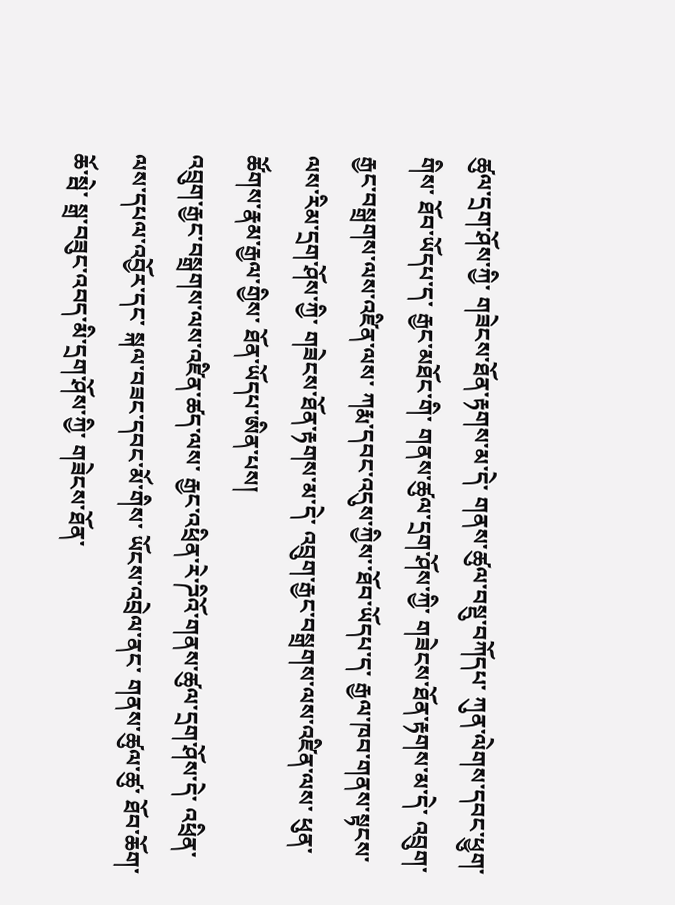ཚུལ་དྲག་ཤོས་ཀྱི་ གཟེངས་ཐོན་རྟགས་མ་དེ་ གནས་ཚུལ་བསྡུ་བཀོདཔ་ ཀུན་ལེགས་དབང་ཕྱུག་གིས་ ཐོབ་ཡོདཔ་ད་ རྒྱང་མཐོང་གི་ གནས་ཚུལ་དྲག་ཤོས་ཀྱི་ གཟེངས་ཐོན་རྟགས་མ་དེ་ འབྲུག་རྒྱང་བསྒྲགས་ལས་འཛིན་ལས་ ཀརྨ་དབང་འདུས་ཀྱིས་་ཐོབ་ཡོདཔ་ད་ རྒྱལ་ཁབ་གནས་སྟངས་ལས་རིམ་དྲག་ཤོས་ཀྱི་ གཟེངས་ཐོན་རྟགས་མ་དེ་ འབྲུག་རྒྱང་བསྒྲགས་ལས་འཛིན་ལས་ ཕུན་ཚོགས་རྣམ་རྒྱལ་གྱིས་ ཐོན་ཡོདཔ་ཨིན་པས།
འབྲུག་རྒྱང་བསྒྲགས་ལས་འཛིན་ཚད་ལས་ རྒྱང་འཕྲིན་རེ་ཌིའོ་གནས་ཚུལ་དྲག་ཤོས་དེ་ འཕྲིན་ལས་དཔལ་འབྱོར་དང་ སྐལ་བཟང་དབང་མོ་གིས་ ཡོངས་འབྲེལ་ནང་ གནས་ཚུལ་ཚུ་ ཐོབ་ཆོག་ཆོ་སྦེ་ སྒྲ་བཟུང་འབད་མི་དྲག་ཤོས་ཀྱི་ གཟེངས་ཐོན་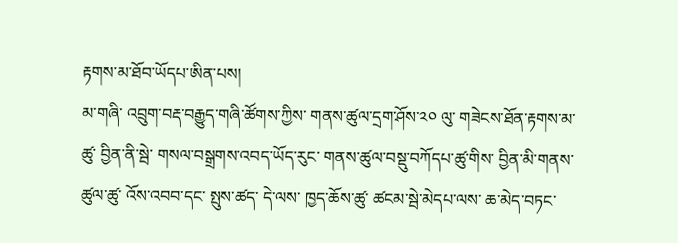རྟགས་མ་ཐོབ་ཡོདཔ་ཨིན་པས།
མ་གཞི་ འབྲུག་བརྡ་བརྒྱུད་གཞི་ཚོགས་ཀྱིས་ གནས་ཚུལ་དྲག་ཤོས་༢༠ ལུ་ གཟེངས་ཐོན་རྟགས་མ་ཚུ་ བྱིན་ནི་སྦེ་ གསལ་བསྒྲགས་འབད་ཡོད་རུང་ གནས་ཚུལ་བསྡུ་བཀོདཔ་ཚུ་གིས་ བྱིན་མི་གནས་ཚུལ་ཚུ་ འོས་འབབ་དང་ སྤུས་ཚད་ དེ་ལས་ ཁྱད་ཆོས་ཚུ་ ཚངམ་སྦེ་མེདཔ་ལས་ ཆ་མེད་བཏང་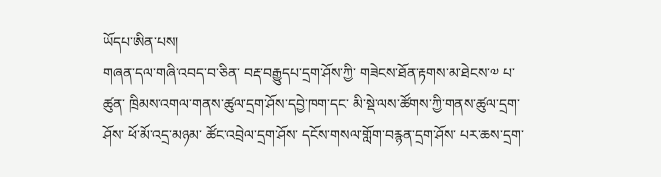ཡོདཔ་ཨིན་པས།
གཞན་དལ་གཞི་འབད་བ་ཅིན་ བརྡ་བརྒྱུདཔ་དྲག་ཤོས་ཀྱི་ གཟེངས་ཐོན་རྟགས་མ་ཐེངས་༧ པ་ཚུན་ ཁྲིམས་འགལ་གནས་ཚུལ་དྲག་ཤོས་དབྱེ་ཁག་དང་ མི་སྡེ་ལས་ཚོགས་ཀྱི་གནས་ཚུལ་དྲག་ཤོས་ ཕོ་མོ་འདྲ་མཉམ་ ཚོང་འབྲེལ་དྲག་ཤོས་ དངོས་གསལ་གློག་བརྙན་དྲག་ཤོས་ པར་ཆས་དྲག་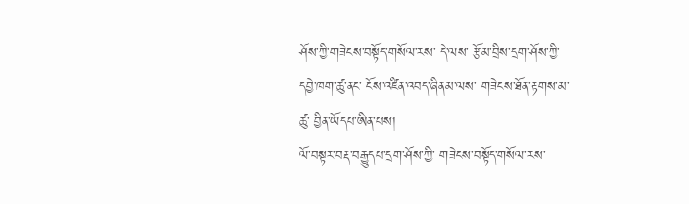ཤོས་ཀྱི་གཟེངས་བསྟོད་གསོལ་རས་ དེ་ལས་ རྩོམ་བྲིས་དྲག་ཤོས་ཀྱི་ དབྱེ་ཁག་ཚུ་ནང་ ངོས་འཛིན་འབད་ཞིནམ་ལས་ གཟེངས་ཐོན་རྟགས་མ་ཚུ་ བྱིན་ཡོདཔ་ཨིན་པས།
ལོ་བསྟར་བརྡ་བརྒྱུདཔ་དྲག་ཤོས་ཀྱི་ གཟེངས་བསྟོད་གསོལ་རས་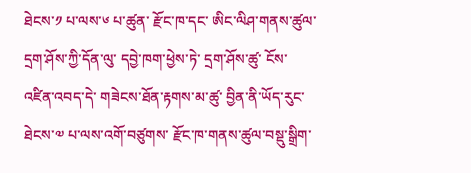ཐེངས་༡ པ་ལས་༦ པ་ཚུན་ རྫོང་ཁ་དང་ ཨིང་ལིཤ་གནས་ཚུལ་དྲག་ཤོས་ཀྱི་དོན་ལུ་ དབྱེ་ཁག་ཕྱེས་ཏེ་ དྲག་ཤོས་ཚུ་ ངོས་འཛིན་འབད་དེ་ གཟེངས་ཐོན་རྟགས་མ་ཚུ་ བྱིན་ནི་ཡོད་རུང་ ཐེངས་༧ པ་ལས་འགོ་བཙུགས་ རྫོང་ཁ་གནས་ཚུལ་བསྡུ་སྒྲིག་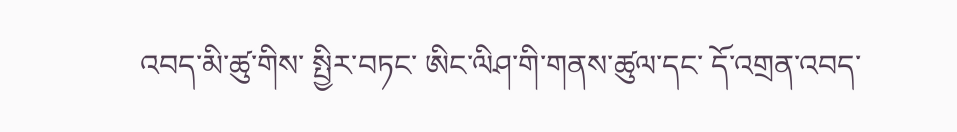འབད་མི་ཚུ་གིས་ སྤྱིར་བཏང་ ཨིང་ལིཤ་གི་གནས་ཚུལ་དང་ དོ་འགྲན་འབད་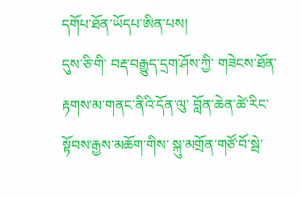དགོཔ་ཐོན་ཡོདཔ་ཨིན་པས།
དུས་ཅི་གི་ བརྡ་བརྒྱུད་དྲག་ཤོས་ཀྱི་ གཟེངས་ཐོན་རྟགས་མ་གནང་ནིའི་དོན་ལུ་ བློན་ཆེན་ཚེ་རིང་སྟོབས་རྒྱས་མཆོག་གིས་ སྐུ་མགྲོན་གཙོ་བོ་སྦེ་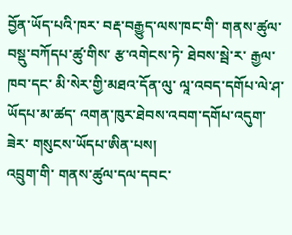བྱོན་ཡོད་པའི་ཁར་ བརྡ་བརྒྱུད་ལས་ཁང་གི་ གནས་ཚུལ་བསྡུ་བཀོདཔ་ཚུ་གིས་ རྩ་འགེངས་ཏེ་ ཐེབས་སྦེ་ར་ རྒྱལ་ཁབ་དང་ མི་སེར་གྱི་མཐའ་དོན་ལུ་ ལཱ་འབད་དགོཔ་ལེ་ཤ་ཡོདཔ་མ་ཚད་ འགན་ཁུར་ཐེབས་འབག་དགོཔ་འདུག་ཟེར་ གསུངས་ཡོདཔ་ཨིན་པས།
འབྲུག་གི་ གནས་ཚུལ་དལ་དབང་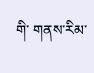གི་ གནས་རིམ་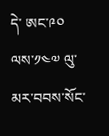དེ་ ཨང་༩༠ ལས་༡༤༧ ལུ་ མར་བབས་སོང་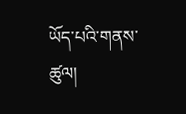ཡོད་པའི་གནས་ཚུལ།